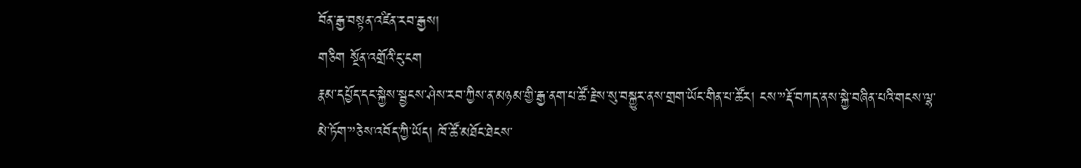བོན་རྒྱ་བསྟན་འཛིན་རབ་རྒྱས།
གཅིག སྔོན་འགྲོའི་ངུ་ངག
རྣམ་དཔྱོད་དང་སྐྱེས་སྦྱངས་ཤེས་རབ་ཀྱིས་ན་མཉམ་གྱི་རྒྱ་ནག་པ་ཚོ་རྗེས་སུ་བསྐྱུར་ནས་གྲག་ཡོང་གིན་པ་ཚོར། ངས་”རྡོ་བཀད་ནས་སྐྱེ་བཞིན་པའི་གངས་ལྷ་མེ་ཏོག་”ཅེས་འབོད་ཀྱི་ཡོད། ཁོ་ཚོ་མཐོང་ཐེངས་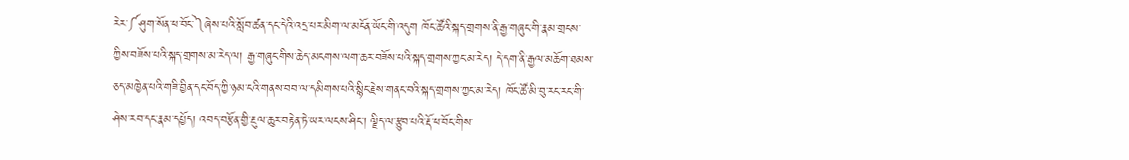རེར་༼ཤུག་སོན་ཕ་བོང་༽ཞེས་པའི་སློབ་ཚན་དང་དེའི་འདྲ་པར་མིག་ལ་མངོན་ཡོང་གི་འདུག ཁོང་ཚོའི་སྐད་གྲགས་ནི་རྒྱ་གཞུང་གི་རྣམ་གྲངས་ཀྱིས་བཟོས་པའི་སྐད་གྲགས་མ་རེད་ལ། རྒྱ་གཞུང་གིས་ཆེད་མངགས་ལག་ཆར་བཟོས་པའི་སྐད་གྲགས་ཀྱང་མ་རེད། དེ་དག་ནི་རྒྱལ་མཆོག་ཐམས་ཅད་མཁྱེན་པའི་གཟི་བྱིན་དང་བོད་ཀྱི་ཉམ་ངའི་གནས་བབ་ལ་དམིགས་པའི་སྙིང་རྗེས་གནང་བའི་སྐད་གྲགས་ཀྱང་མ་རེད། ཁོང་ཚོ་མི་བུ་རང་རང་གི་ཤེས་རབ་དང་རྣམ་དཔྱོད། འབད་བརྩོན་གྱི་རྔུལ་ཆུར་བརྟེན་ཏེ་ཡར་ལངས་ཤིང་། ལྗིད་ལ་རྩུབ་པའི་རྡོ་ཕ་བོང་གིས་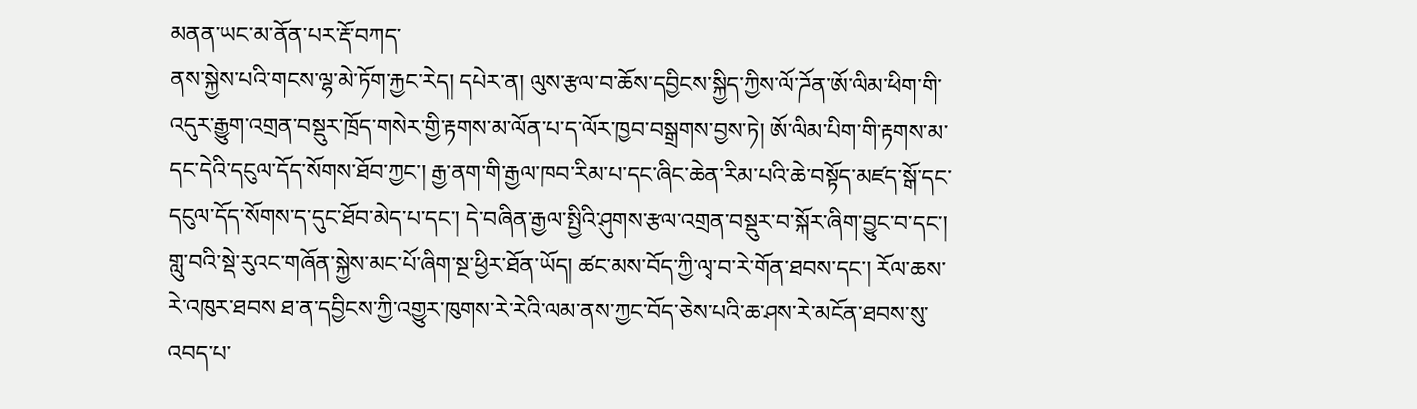མནན་ཡང་མ་ནོན་པར་རྡོ་བཀད་
ནས་སྐྱེས་པའི་གངས་ལྷ་མེ་ཏོག་རྐྱང་རེད། དཔེར་ན། ལུས་རྩལ་བ་ཆོས་དབྱིངས་སྐྱིད་ཀྱིས་ལོ་ཌོན་ཨོ་ལིམ་ཕིག་གི་འདུར་རྒྱུག་འགྲན་བསྡུར་ཁྲོད་གསེར་གྱི་རྟགས་མ་ལོན་པ་ད་ལོར་ཁྱབ་བསྒྲགས་བྱས་ཏེ། ཨོ་ལིམ་པིག་གི་རྟགས་མ་དང་དེའི་དངུལ་དོད་སོགས་ཐོབ་ཀྱང་། རྒྱ་ནག་གི་རྒྱལ་ཁབ་རིམ་པ་དང་ཞིང་ཆེན་རིམ་པའི་ཆེ་བསྟོད་མཛད་སྒོ་དང་དངུལ་དོད་སོགས་ད་དུང་ཐོབ་མེད་པ་དང་། དེ་བཞིན་རྒྱལ་སྤྱིའི་ཤུགས་རྩལ་འགྲན་བསྡུར་བ་སྐོར་ཞིག་བྱུང་བ་དང་། གླུ་བའི་སྡེ་རུའང་གཞོན་སྐྱེས་མང་པོ་ཞིག་སྔ་ཕྱིར་ཐོན་ཡོད། ཚང་མས་བོད་ཀྱི་ལྭ་བ་རེ་གོན་ཐབས་དང་། རོལ་ཆས་རེ་འཁུར་ཐབས ཐ་ན་དབྱིངས་ཀྱི་འགྱུར་ཁུགས་རེ་རེའི་ལམ་ནས་ཀྱང་བོད་ཅེས་པའི་ཆ་ཤས་རེ་མངོན་ཐབས་སུ་འབད་པ་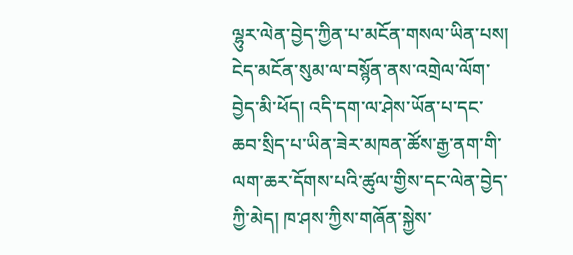ལྷུར་ལེན་བྱེད་ཀྱིན་པ་མངོན་གསལ་ཡིན་པས། ངེད་མངོན་སུམ་ལ་བསྙོན་ནས་འགྲེལ་ལོག་བྱེད་མི་ཕོད། འདི་དག་ལ་ཤེས་ཡོན་པ་དང་ཆབ་སྲིད་པ་ཡིན་ཟེར་མཁན་ཚོས་རྒྱ་ནག་གི་ལག་ཆར་དོགས་པའི་ཚུལ་གྱིས་དང་ལེན་བྱེད་ཀྱི་མེད། ཁ་ཤས་ཀྱིས་གཞོན་སྐྱེས་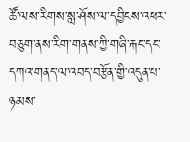ཚོ་ལས་རིགས་སླ་ཤོས་ལ་དབྱིངས་འཕར་བཅུག་ནས་རིག་གནས་ཀྱི་གཞི་རྐང་དང་དཀའ་གནད་ལ་འབད་བརྩོན་གྱི་འདུན་པ་ཉམས་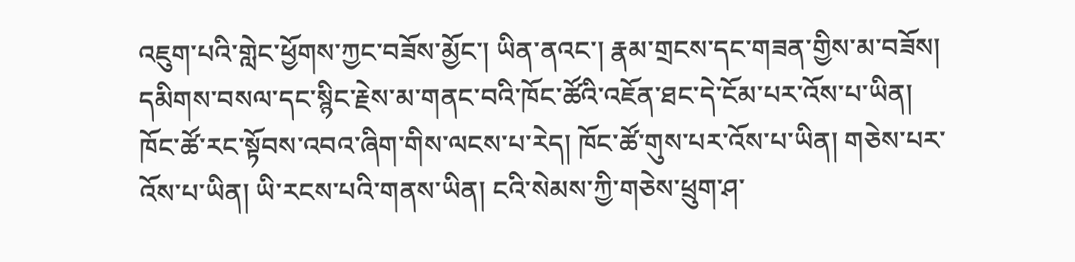འཇུག་པའི་གླེང་ཕྱོགས་ཀྱང་བཟོས་མྱོང་། ཡིན་ནའང་། རྣམ་གྲངས་དང་གཟན་གྱིས་མ་བཟོས། དམིགས་བསལ་དང་སྙིང་རྗེས་མ་གནང་བའི་ཁོང་ཚོའི་འཇོན་ཐང་དེ་ངོམ་པར་འོས་པ་ཡིན། ཁོང་ཚོ་རང་སྟོབས་འབའ་ཞིག་གིས་ལངས་པ་རེད། ཁོང་ཚོ་གུས་པར་འོས་པ་ཡིན། གཅེས་པར་འོས་པ་ཡིན། ཡི་རངས་པའི་གནས་ཡིན། ངའི་སེམས་ཀྱི་གཅེས་ཕྲུག་ཤ་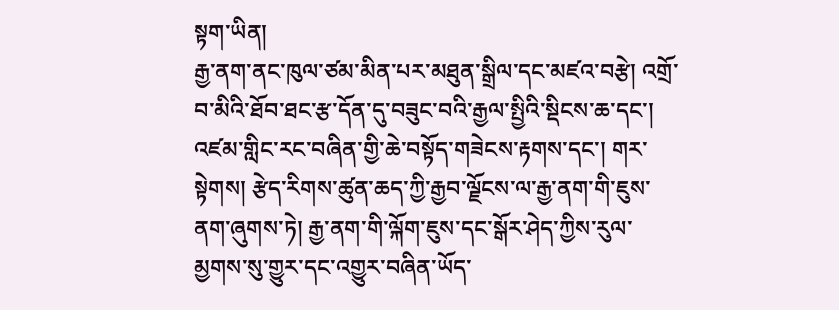སྟག་ཡིན།
རྒྱ་ནག་ནང་ཁུལ་ཙམ་མིན་པར་མཐུན་སྒྲིལ་དང་མཛའ་བརྩེ། འགྲོ་བ་མིའི་ཐོབ་ཐང་རྩ་དོན་དུ་བཟུང་བའི་རྒྱལ་སྤྱིའི་སྡིངས་ཆ་དང་། འཛམ་གླིང་རང་བཞིན་གྱི་ཆེ་བསྟོད་གཟེངས་རྟགས་དང་། གར་སྟེགས། རྩེད་རིགས་ཚུན་ཆད་ཀྱི་རྒྱབ་ལྗོངས་ལ་རྒྱ་ནག་གི་ཇུས་ནག་ཞུགས་ཏེ། རྒྱ་ནག་གི་ལྐོག་ཇུས་དང་སྒོར་ཤེད་ཀྱིས་རུལ་མྱགས་སུ་གྱུར་དང་འགྱུར་བཞིན་ཡོད་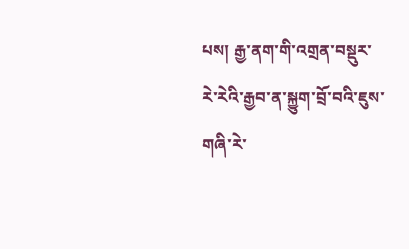པས། རྒྱ་ནག་གི་འགྲན་བསྡུར་རེ་རེའི་རྒྱབ་ན་སྐྱུག་བྲོ་བའི་ཇུས་གཞི་རེ་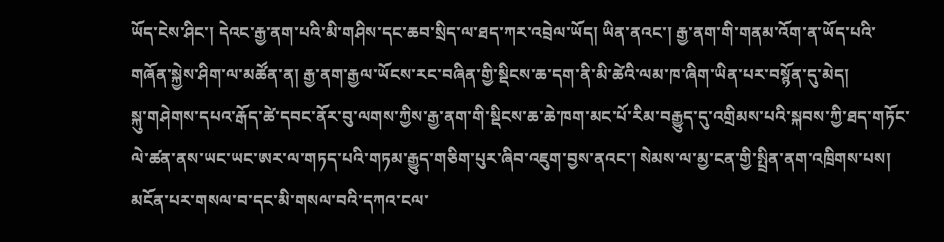ཡོད་ངེས་ཤིང་། དེའང་རྒྱ་ནག་པའི་མི་གཤིས་དང་ཆབ་སྲིད་ལ་ཐད་ཀར་འབྲེལ་ཡོད། ཡིན་ནའང་། རྒྱ་ནག་གི་གནམ་འོག་ན་ཡོད་པའི་གཞོན་སྐྱེས་ཤིག་ལ་མཚོན་ན། རྒྱ་ནག་རྒྱལ་ཡོངས་རང་བཞིན་གྱི་སྡིངས་ཆ་དག་ནི་མི་ཚེའི་ལམ་ཁ་ཞིག་ཡིན་པར་བསྙོན་དུ་མེད།
སྐུ་གཤེགས་དཔའ་རྒོད་ཚེ་དབང་ནོར་བུ་ལགས་ཀྱིས་རྒྱ་ནག་གི་སྡིངས་ཆ་ཆེ་ཁག་མང་པོ་རིམ་བརྒྱུད་དུ་འགྲིམས་པའི་སྐབས་ཀྱི་ཐད་གཏོང་ལེ་ཚན་ནས་ཡང་ཡང་ཨར་ལ་གཏད་པའི་གཏམ་རྒྱུད་གཅིག་པུར་ཞིབ་འཇུག་བྱས་ནའང་། སེམས་ལ་མྱ་ངན་གྱི་སྤྲིན་ནག་འཁྲིགས་པས། མངོན་པར་གསལ་བ་དང་མི་གསལ་བའི་དཀའ་ངལ་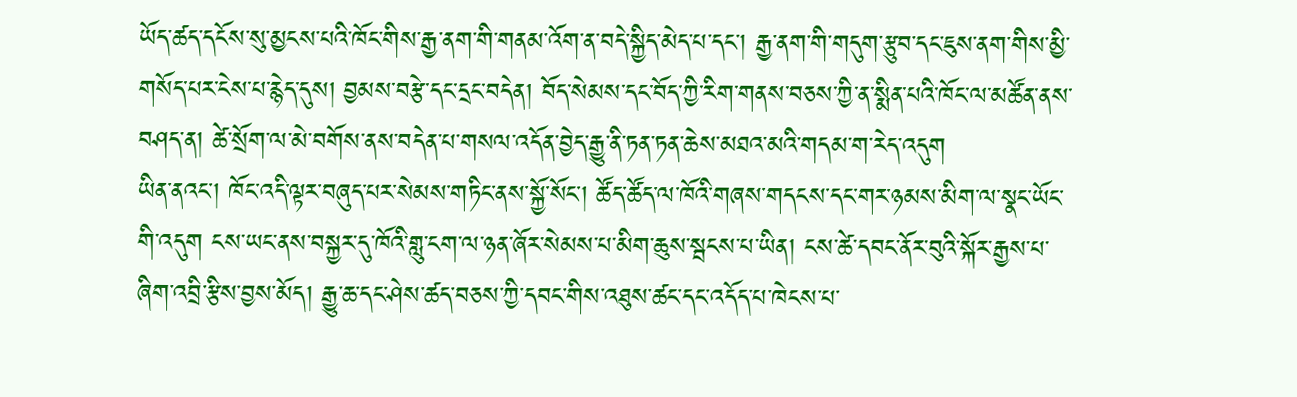ཡོད་ཚད་དངོས་སུ་མྱངས་པའི་ཁོང་གིས་རྒྱ་ནག་གི་གནམ་འོག་ན་བདེ་སྐྱིད་མེད་པ་དང་། རྒྱ་ནག་གི་གདུག་རྩུབ་དང་ཇུས་ནག་གིས་མྱི་གསོད་པར་ངེས་པ་རྙེད་དུས། བྱམས་བརྩེ་དང་དྲང་བདེན། བོད་སེམས་དང་བོད་ཀྱི་རིག་གནས་བཅས་ཀྱི་ན་སྨིན་པའི་ཁོང་ལ་མཚོན་ནས་བཤད་ན། ཚེ་སྲོག་ལ་མེ་བགོས་ནས་བདེན་པ་གསལ་འདོན་བྱེད་རྒྱུ་ནི་ཏན་ཏན་ཆེས་མཐའ་མའི་གདམ་ག་རེད་འདུག
ཡིན་ནའང་། ཁོང་འདི་ལྟར་བཞུད་པར་སེམས་གཏིང་ནས་སྐྱོ་སོང་། ཚོད་ཚོད་ལ་ཁོའི་གཞས་གདངས་དང་གར་ཉམས་མིག་ལ་སྣང་ཡོང་གི་འདུག ངས་ཡང་ནས་བསྐྱར་དུ་ཁོའི་གླུ་ངག་ལ་ཉན་ཞོར་སེམས་པ་མིག་ཆུས་སྦངས་པ་ཡིན། ངས་ཚེ་དབང་ནོར་བུའི་སྐོར་རྒྱས་པ་ཞིག་འབྲི་རྩིས་བྱས་མོད། རྒྱུ་ཆ་དང་ཤེས་ཚད་བཅས་ཀྱི་དབང་གིས་འཐུས་ཚང་དང་འདོད་པ་ཁེངས་པ་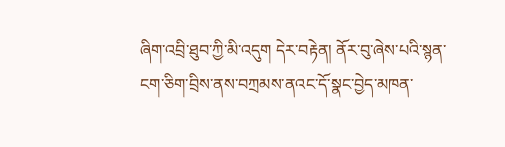ཞིག་འབྲི་ཐུབ་ཀྱི་མི་འདུག དེར་བརྟེན། ནོར་བུ་ཞེས་པའི་སྙན་ངག་ཅིག་བྲིས་ནས་བཀྲམས་ནའང་དོ་སྣང་བྱེད་མཁན་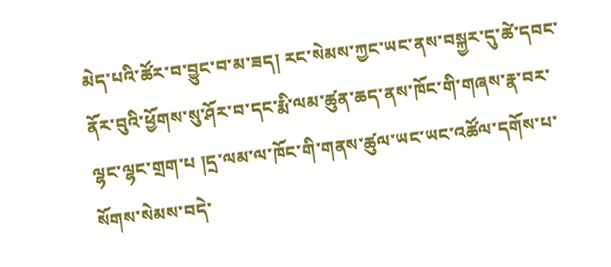མེད་པའི་ཚོར་བ་བྱུང་བ་མ་ཟད། རང་སེམས་ཀྱང་ཡང་ནས་བསྐྱར་དུ་ཚེ་དབང་ནོར་བུའི་ཕྱོགས་སུ་ཤོར་བ་དང་རྨི་ལམ་ཚུན་ཆད་ནས་ཁོང་གི་གཞས་རྣ་བར་ལྷང་ལྷང་གྲག་པ །དྲ་ལམ་ལ་ཁོང་གི་གནས་ཚུལ་ཡང་ཡང་འཚོལ་དགོས་པ་སོགས་སེམས་བདེ་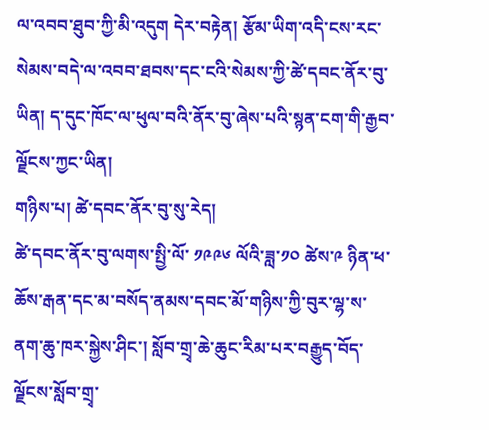ལ་འབབ་ཐུབ་ཀྱི་མི་འདུག དེར་བརྟེན། རྩོམ་ཡིག་འདི་ངས་རང་སེམས་བདེ་ལ་འབབ་ཐབས་དང་ངའི་སེམས་ཀྱི་ཚེ་དབང་ནོར་བུ་ཡིན། ད་དུང་ཁོང་ལ་ཕུལ་བའི་ནོར་བུ་ཞེས་པའི་སྙན་ངག་གི་རྒྱབ་ལྗོངས་ཀྱང་ཡིན།
གཉིས་པ། ཚེ་དབང་ནོར་བུ་སུ་རེད།
ཚེ་དབང་ནོར་བུ་ལགས་སྤྱི་ལོ་ ༡༩༩༦ ལོའི་ཟླ་༡༠ ཚེས་༩ ཉིན་ཕ་ཆོས་རྒན་དང་མ་བསོད་ནམས་དབང་མོ་གཉིས་ཀྱི་བུར་ལྷ་ས་ནག་ཆུ་ཁར་སྐྱེས་ཤིང་། སློབ་གྲྭ་ཆེ་ཆུང་རིམ་པར་བརྒྱུད་བོད་ལྗོངས་སློབ་གྲྭ་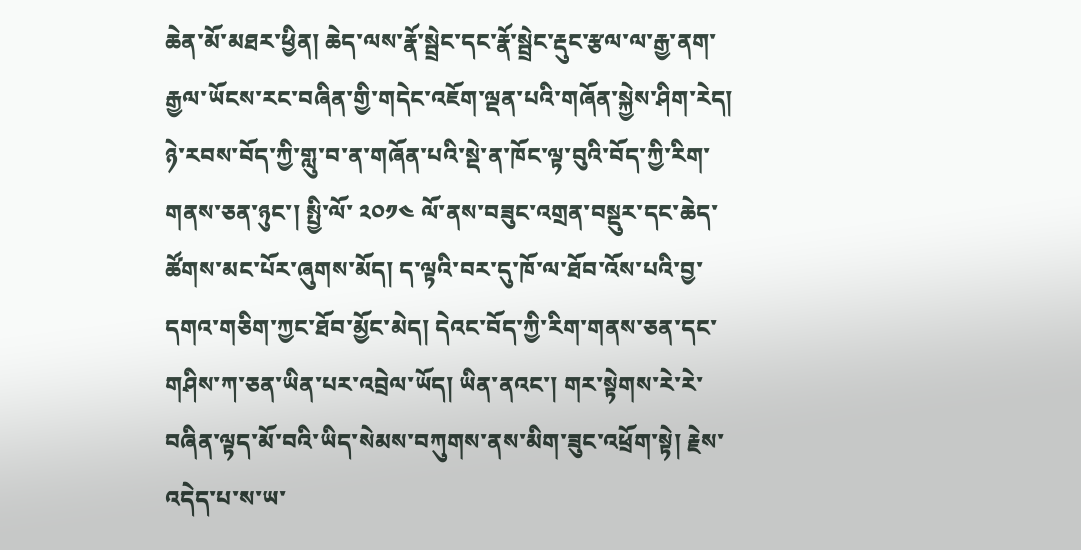ཆེན་མོ་མཐར་ཕྱིན། ཆེད་ལས་རྣོ་སྦྲེང་དང་རྣོ་སྦྲེང་རྡུང་རྩལ་ལ་རྒྱ་ནག་རྒྱལ་ཡོངས་རང་བཞིན་གྱི་གདེང་འཇོག་ལྡན་པའི་གཞོན་སྐྱེས་ཤིག་རེད། ཉེ་རབས་བོད་ཀྱི་གླུ་བ་ན་གཞོན་པའི་སྡེ་ན་ཁོང་ལྟ་བུའི་བོད་ཀྱི་རིག་གནས་ཅན་ཉུང་། སྤྱི་ལོ་ ༢༠༡༤ ལོ་ནས་བཟུང་འགྲན་བསྡུར་དང་ཆེད་ཚོགས་མང་པོར་ཞུགས་མོད། ད་ལྟའི་བར་དུ་ཁོ་ལ་ཐོབ་འོས་པའི་བྱ་དགའ་གཅིག་ཀྱང་ཐོབ་མྱོང་མེད། དེའང་བོད་ཀྱི་རིག་གནས་ཅན་དང་གཤིས་ཀ་ཅན་ཡིན་པར་འབྲེལ་ཡོད། ཡིན་ནའང་། གར་སྟེགས་རེ་རེ་བཞིན་ལྟད་མོ་བའི་ཡིད་སེམས་བཀུགས་ནས་མིག་ཟུང་འཕྲོག་སྟེ། རྗེས་འདེད་པ་ས་ཡ་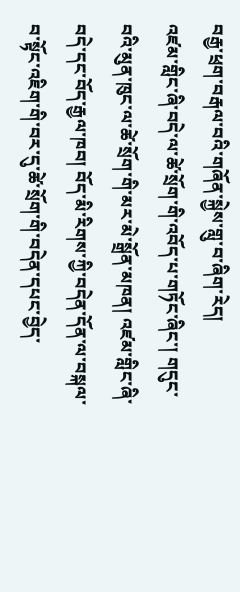བརྒྱ་ཕྲག་བརྒལ་བའི་གཞོན་སྐྱེས་གླུ་བ་ཞིག་རེད།
འཛམ་གླིང་ཞི་བདེ་ལ་ཚེ་སྲོག་གི་འབོད་པ་གཏོང་ཞིང་། གདུང་བའི་མུན་ཁུང་ལ་ཚེ་སྲོག་གི་མར་མེ་སྒྲོན་མཁན། འཛམ་གླིང་ཞི་བདེ་དང་བོད་རྒྱལ་ཁབ། བོད་མི་རིགས་ཀྱི་བདེན་དོན་ལ་བསྐལ་བ་སྟོང་འཇིག་གི་བར་དུ་ཚེ་སྲོག་གི་བདེན་དཔང་བྱེད་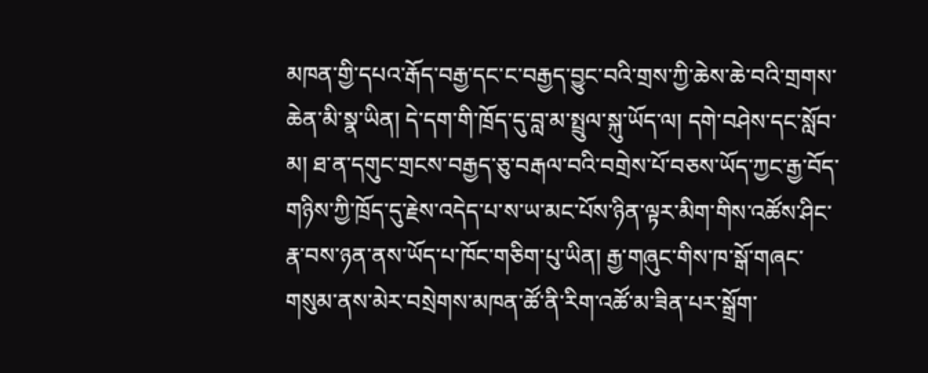མཁན་གྱི་དཔའ་རྒོད་བརྒྱ་དང་ང་བརྒྱད་བྱུང་བའི་གྲས་ཀྱི་ཆེས་ཆེ་བའི་གྲགས་ཆེན་མི་སྣ་ཡིན། དེ་དག་གི་ཁྲོད་དུ་བླ་མ་སྤྲུལ་སྐུ་ཡོད་ལ། དགེ་བཤེས་དང་སློབ་མ། ཐ་ན་དགུང་གྲངས་བརྒྱད་ཅུ་བརྒལ་བའི་བགྲེས་པོ་བཅས་ཡོད་ཀྱང་རྒྱ་བོད་གཉིས་ཀྱི་ཁྲོད་དུ་རྗེས་འདེད་པ་ས་ཡ་མང་པོས་ཉིན་ལྟར་མིག་གིས་འཚོས་ཤིང་རྣ་བས་ཉན་ནས་ཡོད་པ་ཁོང་གཅིག་པུ་ཡིན། རྒྱ་གཞུང་གིས་ཁ་སྒོ་གཞང་གསུམ་ནས་མེར་བསྲེགས་མཁན་ཚོ་ནི་རིག་འཚོ་མ་ཟིན་པར་སྒྲོག་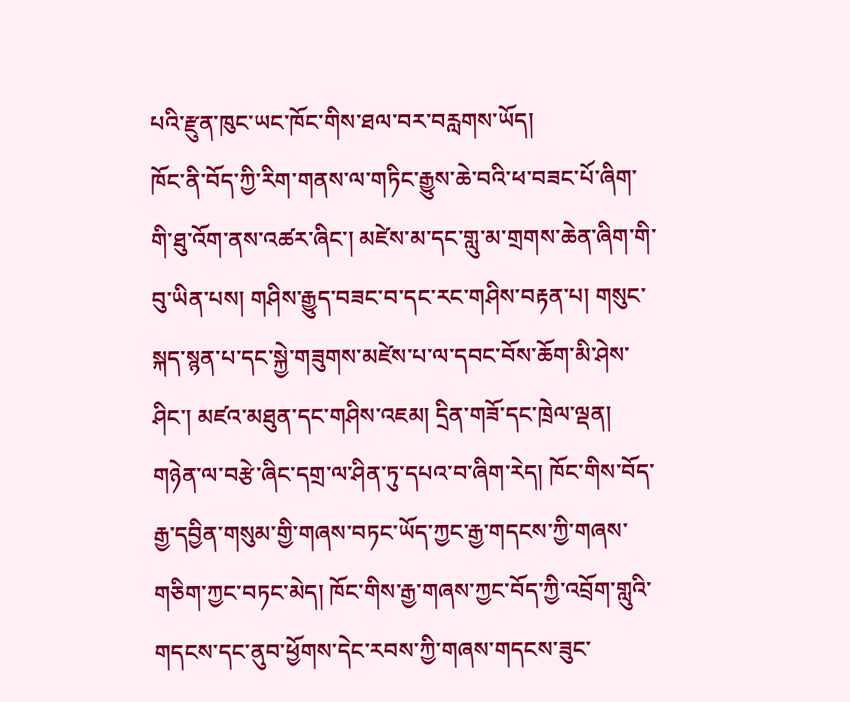པའི་རྫུན་ཁུང་ཡང་ཁོང་གིས་ཐལ་བར་བརླགས་ཡོད།
ཁོང་ནི་བོད་ཀྱི་རིག་གནས་ལ་གཏིང་རྒྱུས་ཆེ་བའི་ཕ་བཟང་པོ་ཞིག་གི་ཐུ་འོག་ནས་འཚར་ཞིང་། མཛེས་མ་དང་གླུ་མ་གྲགས་ཆེན་ཞིག་གི་བུ་ཡིན་པས། གཤིས་རྒྱུད་བཟང་བ་དང་རང་གཤིས་བརྟན་པ། གསུང་སྐད་སྙན་པ་དང་སྐྱེ་གཟུགས་མཛེས་པ་ལ་དབང་བོས་ཆོག་མི་ཤེས་ཤིང་། མཛའ་མཐུན་དང་གཤིས་འཇམ། དྲིན་གཟོ་དང་ཁྲེལ་ལྡན། གཉེན་ལ་བརྩེ་ཞིང་དགྲ་ལ་ཤིན་ཏུ་དཔའ་བ་ཞིག་རེད། ཁོང་གིས་བོད་རྒྱ་དབྱིན་གསུམ་གྱི་གཞས་བཏང་ཡོད་ཀྱང་རྒྱ་གདངས་ཀྱི་གཞས་གཅིག་ཀྱང་བཏང་མེད། ཁོང་གིས་རྒྱ་གཞས་ཀྱང་བོད་ཀྱི་འབྲོག་གླུའི་གདངས་དང་ནུབ་ཕྱོགས་དེང་རབས་ཀྱི་གཞས་གདངས་ཟུང་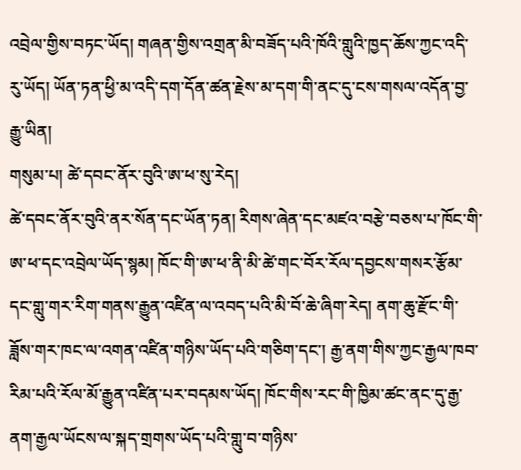འབྲེལ་གྱིས་བཏང་ཡོད། གཞན་གྱིས་འགྲན་མི་བཟོད་པའི་ཁོའི་གླུའི་ཁྱད་ཆོས་ཀྱང་འདི་རུ་ཡོད། ཡོན་ཏན་ཕྱི་མ་འདི་དག་དོན་ཚན་རྗེས་མ་དག་གི་ནང་དུ་ངས་གསལ་འདོན་བྱ་རྒྱུ་ཡིན།
གསུམ་པ། ཚེ་དབང་ནོར་བུའི་ཨ་ཕ་སུ་རེད།
ཚེ་དབང་ནོར་བུའི་ནར་སོན་དང་ཡོན་ཏན། རིགས་ཞེན་དང་མཛའ་བརྩེ་བཅས་པ་ཁོང་གི་ཨ་ཕ་དང་འབྲེལ་ཡོད་སྙམ། ཁོང་གི་ཨ་ཕ་ནི་མི་ཚེ་གང་བོར་རོལ་དབྱངས་གསར་རྩོམ་དང་གླུ་གར་རིག་གནས་རྒྱུན་འཛིན་ལ་འབད་པའི་མི་བོ་ཆེ་ཞིག་རེད། ནག་ཆུ་རྫོང་གི་ཟློས་གར་ཁང་ལ་འགན་འཛིན་གཉིས་ཡོད་པའི་གཅིག་དང་། རྒྱ་ནག་གིས་ཀྱང་རྒྱལ་ཁབ་རིམ་པའི་རོལ་མོ་རྒྱུན་འཛིན་པར་བདམས་ཡོད། ཁོང་གིས་རང་གི་ཁྱིམ་ཚང་ནང་དུ་རྒྱ་ནག་རྒྱལ་ཡོངས་ལ་སྐད་གྲགས་ཡོད་པའི་གླུ་བ་གཉིས་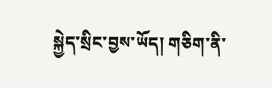སྐྱེད་སྲིང་བྱས་ཡོད། གཅིག་ནི་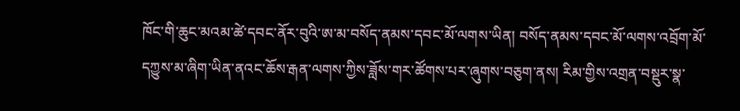ཁོང་གི་ཆུང་མའམ་ཚེ་དབང་ནོར་བུའི་ཨ་མ་བསོད་ནམས་དབང་མོ་ལགས་ཡིན། བསོད་ནམས་དབང་མོ་ལགས་འབྲོག་མོ་དཀྱུས་མ་ཞིག་ཡིན་ནའང་ཆོས་རྒན་ལགས་ཀྱིས་ཟློས་གར་ཚོགས་པར་ཞུགས་བཅུག་ནས། རིམ་གྱིས་འགྲན་བསྡུར་སྣ་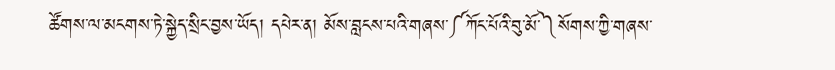ཚོགས་ལ་མངགས་ཏེ་སྐྱེད་སྲིང་བྱས་ཡོད། དཔེར་ན། མོས་བླངས་པའི་གཞས་༼ཀོང་པོའི་བུ་མོ་༽སོགས་ཀྱི་གཞས་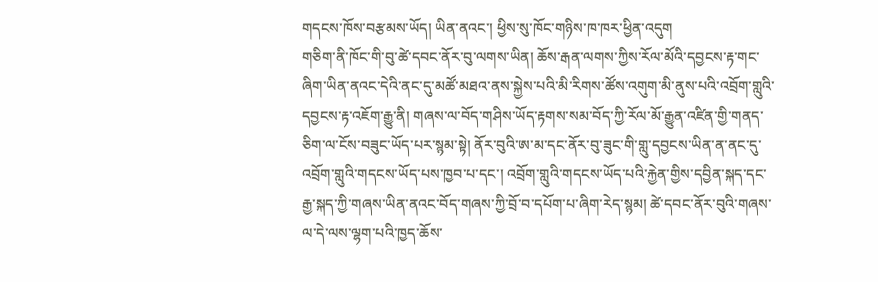གདངས་ཁོས་བརྩམས་ཡོད། ཡིན་ནའང་། ཕྱིས་སུ་ཁོང་གཉིས་ཁ་ཁར་ཕྱིན་འདུག
གཅིག་ནི་ཁོང་གི་བུ་ཚེ་དབང་ནོར་བུ་ལགས་ཡིན། ཆོས་རྒན་ལགས་ཀྱིས་རོལ་མོའི་དབྱངས་རྟ་གང་ཞིག་ཡིན་ནའང་དེའི་ནང་དུ་མཚོ་མཐའ་ནས་སྐྱེས་པའི་མི་རིགས་ཚོས་འགུག་མི་ནུས་པའི་འབྲོག་གླུའི་དབྱངས་རྟ་འཇོག་རྒྱུ་ནི། གཞས་ལ་བོད་གཤིས་ཡོད་རྟགས་སམ་བོད་ཀྱི་རོལ་མོ་རྒྱུན་འཛིན་གྱི་གནད་ཅིག་ལ་ངོས་བཟུང་ཡོད་པར་སྙམ་སྟེ། ནོར་བུའི་ཨ་མ་དང་ནོར་བུ་ཟུང་གི་གླུ་དབྱངས་ཡིན་ན་ནང་དུ་འབྲོག་གླུའི་གདངས་ཡོད་པས་ཁྱབ་པ་དང་། འབྲོག་གླུའི་གདངས་ཡོད་པའི་རྐྱེན་གྱིས་དབྱིན་སྐད་དང་རྒྱ་སྐད་ཀྱི་གཞས་ཡིན་ནའང་བོད་གཞས་ཀྱི་བྲོ་བ་དཔོག་པ་ཞིག་རེད་སྙམ། ཚེ་དབང་ནོར་བུའི་གཞས་ལ་དེ་ལས་ལྷག་པའི་ཁྱད་ཆོས་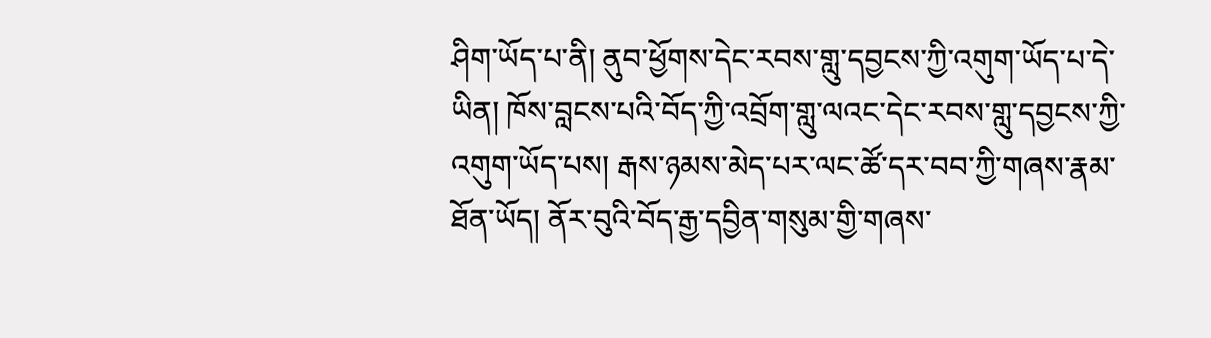ཤིག་ཡོད་པ་ནི། ནུབ་ཕྱོགས་དེང་རབས་གླུ་དབྱངས་ཀྱི་འགུག་ཡོད་པ་དེ་ཡིན། ཁོས་བླངས་པའི་བོད་ཀྱི་འབྲོག་གླུ་ལའང་དེང་རབས་གླུ་དབྱངས་ཀྱི་འགུག་ཡོད་པས། རྒས་ཉམས་མེད་པར་ལང་ཚོ་དར་བབ་ཀྱི་གཞས་རྣམ་ཐོན་ཡོད། ནོར་བུའི་བོད་རྒྱ་དབྱིན་གསུམ་གྱི་གཞས་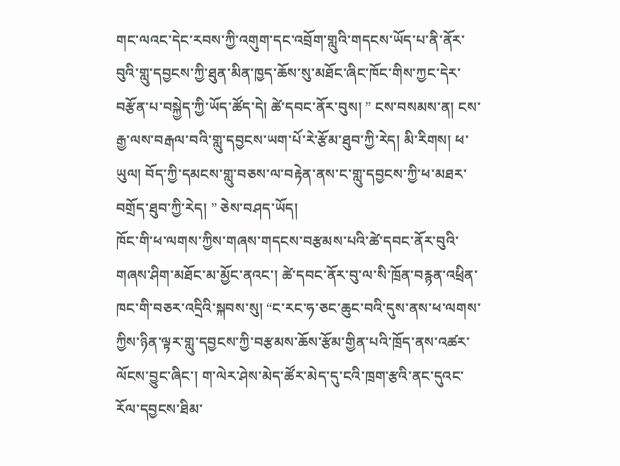གང་ལའང་དེང་རབས་ཀྱི་འགུག་དང་འབྲོག་གླུའི་གདངས་ཡོད་པ་ནི་ནོར་བུའི་གླུ་དབྱངས་ཀྱི་ཐུན་མིན་ཁྱད་ཆོས་སུ་མཐོང་ཞིང་ཁོང་གིས་ཀྱང་དེར་བརྩོན་པ་བསྐྱེད་ཀྱི་ཡོད་ཚོད་དེ། ཚེ་དབང་ནོར་བུས། ” ངས་བསམས་ན། ངས་རྒྱ་ལས་བརྒལ་བའི་གླུ་དབྱངས་ཡག་པོ་རེ་རྩོམ་ཐུབ་ཀྱི་རེད། མི་རིགས། ཕ་ཡུལ། བོད་ཀྱི་དམངས་གླུ་བཅས་ལ་བརྟེན་ནས་ང་གླུ་དབྱངས་ཀྱི་ཕ་མཐར་བགྲོད་ཐུབ་ཀྱི་རེད། ” ཅེས་བཤད་ཡོད།
ཁོང་གི་ཕ་ལགས་ཀྱིས་གཞས་གདངས་བརྩམས་པའི་ཚེ་དབང་ནོར་བུའི་གཞས་ཤིག་མཐོང་མ་མྱོང་ནའང་། ཚེ་དབང་ནོར་བུ་ལ་སི་ཁྲོན་བརྙན་འཕྲིན་ཁང་གི་བཅར་འདྲིའི་སྐབས་སུ། “ང་རང་ཧ་ཅང་ཆུང་བའི་དུས་ནས་ཕ་ལགས་ཀྱིས་ཉིན་ལྟར་གླུ་དབྱངས་ཀྱི་བརྩམས་ཆོས་རྩོམ་གྱིན་པའི་ཁྲོད་ནས་འཚར་ལོངས་བྱུང་ཞིང་། ག་ལེར་ཤེས་མེད་ཚོར་མེད་དུ་ངའི་ཁྲག་རྩའི་ནང་དུའང་རོལ་དབྱངས་ཐིམ་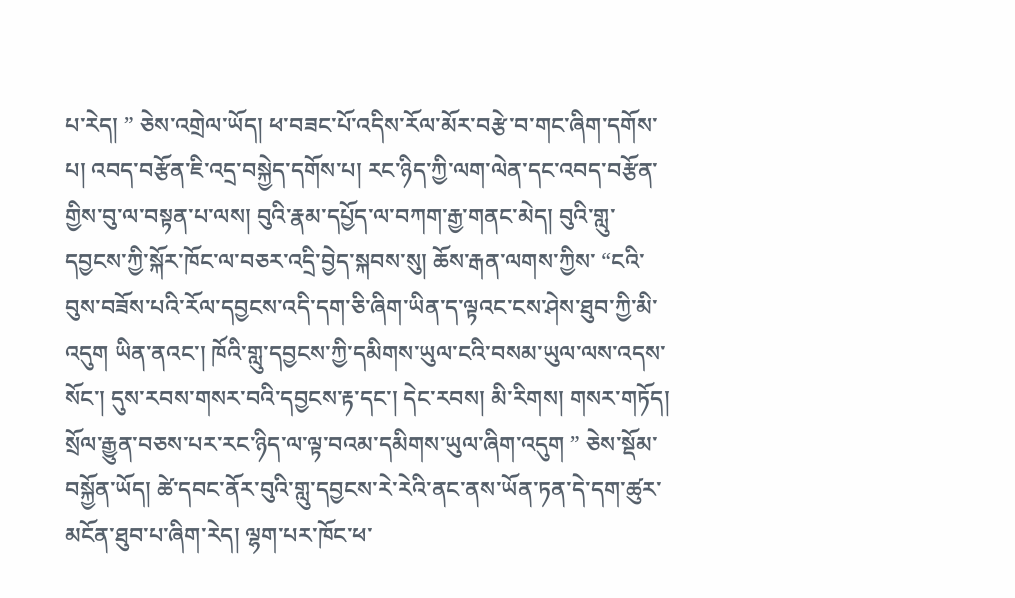པ་རེད། ” ཅེས་འགྲེལ་ཡོད། ཕ་བཟང་པོ་འདིས་རོལ་མོར་བརྩེ་བ་གང་ཞིག་དགོས་པ། འབད་བརྩོན་ཇི་འདྲ་བསྐྱེད་དགོས་པ། རང་ཉིད་ཀྱི་ལག་ལེན་དང་འབད་བརྩོན་གྱིས་བུ་ལ་བསྟན་པ་ལས། བུའི་རྣམ་དཔྱོད་ལ་བཀག་རྒྱ་གནང་མེད། བུའི་གླུ་དབྱངས་ཀྱི་སྐོར་ཁོང་ལ་བཅར་འདྲི་བྱེད་སྐབས་སུ། ཆོས་རྒན་ལགས་ཀྱིས་ “ངའི་བུས་བཟོས་པའི་རོལ་དབྱངས་འདི་དག་ཅི་ཞིག་ཡིན་ད་ལྟའང་ངས་ཤེས་ཐུབ་ཀྱི་མི་འདུག ཡིན་ནའང་། ཁོའི་གླུ་དབྱངས་ཀྱི་དམིགས་ཡུལ་ངའི་བསམ་ཡུལ་ལས་འདས་སོང་། དུས་རབས་གསར་བའི་དབྱངས་རྟ་དང་། དེང་རབས། མི་རིགས། གསར་གཏོད། སྲོལ་རྒྱུན་བཅས་པར་རང་ཉིད་ལ་ལྟ་བའམ་དམིགས་ཡུལ་ཞིག་འདུག ” ཅེས་སྡོམ་བསྐྱོན་ཡོད། ཚེ་དབང་ནོར་བུའི་གླུ་དབྱངས་རེ་རེའི་ནང་ནས་ཡོན་ཏན་དེ་དག་ཚུར་མངོན་ཐུབ་པ་ཞིག་རེད། ལྷག་པར་ཁོང་ཕ་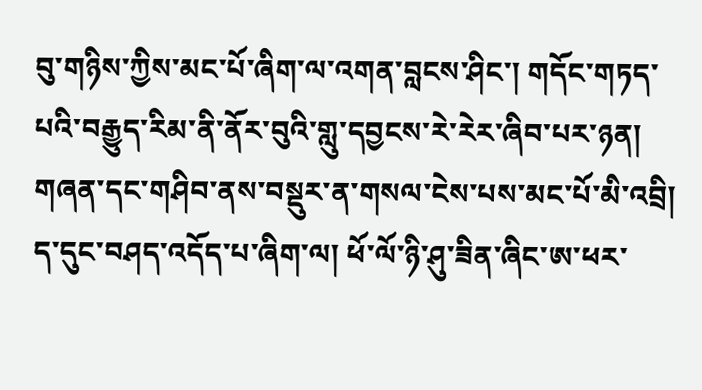བུ་གཉིས་ཀྱིས་མང་པོ་ཞིག་ལ་འགན་བླངས་ཤིང་། གདོང་གཏད་པའི་བརྒྱུད་རིམ་ནི་ནོར་བུའི་གླུ་དབྱངས་རེ་རེར་ཞིབ་པར་ཉན། གཞན་དང་གཤིབ་ནས་བསྡུར་ན་གསལ་ངེས་པས་མང་པོ་མི་འབྲི།
ད་དུང་བཤད་འདོད་པ་ཞིག་ལ། ཕོ་ལོ་ཉི་ཤུ་ཟིན་ཞིང་ཨ་ཕར་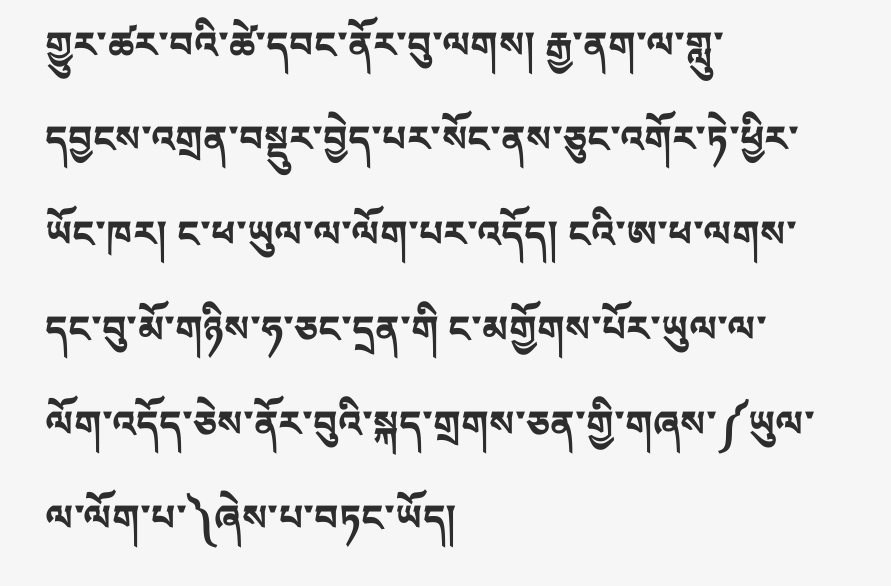གྱུར་ཚར་བའི་ཚེ་དབང་ནོར་བུ་ལགས། རྒྱ་ནག་ལ་གླུ་དབྱངས་འགྲན་བསྡུར་བྱེད་པར་སོང་ནས་ཅུང་འགོར་ཏེ་ཕྱིར་ཡོང་ཁར། ང་ཕ་ཡུལ་ལ་ལོག་པར་འདོད། ངའི་ཨ་ཕ་ལགས་དང་བུ་མོ་གཉིས་ཧ་ཅང་དྲན་གི ང་མགྱོགས་པོར་ཡུལ་ལ་ལོག་འདོད་ཅེས་ནོར་བུའི་སྐད་གྲགས་ཅན་གྱི་གཞས་༼ཡུལ་ལ་ལོག་པ་༽ཞེས་པ་བཏང་ཡོད།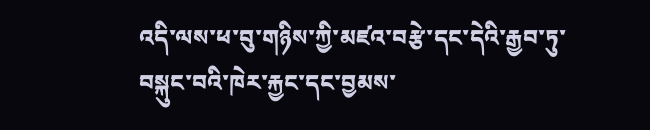འདི་ལས་ཕ་བུ་གཉིས་ཀྱི་མཛའ་བརྩེ་དང་དེའི་རྒྱབ་ཏུ་བསྐུང་བའི་ཁེར་རྐྱང་དང་བྱམས་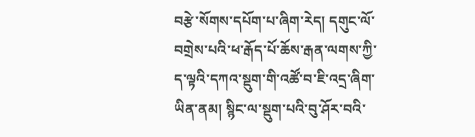བརྩེ་སོགས་དཔོག་པ་ཞིག་རེད། དགུང་ལོ་བགྲེས་པའི་ཕ་རྒོད་པོ་ཆོས་རྒན་ལགས་ཀྱི་ད་ལྟའི་དཀའ་སྡུག་གི་འཚོ་བ་ཇི་འདྲ་ཞིག་ཡིན་ནམ། སྙིང་ལ་སྡུག་པའི་བུ་ཤོར་བའི་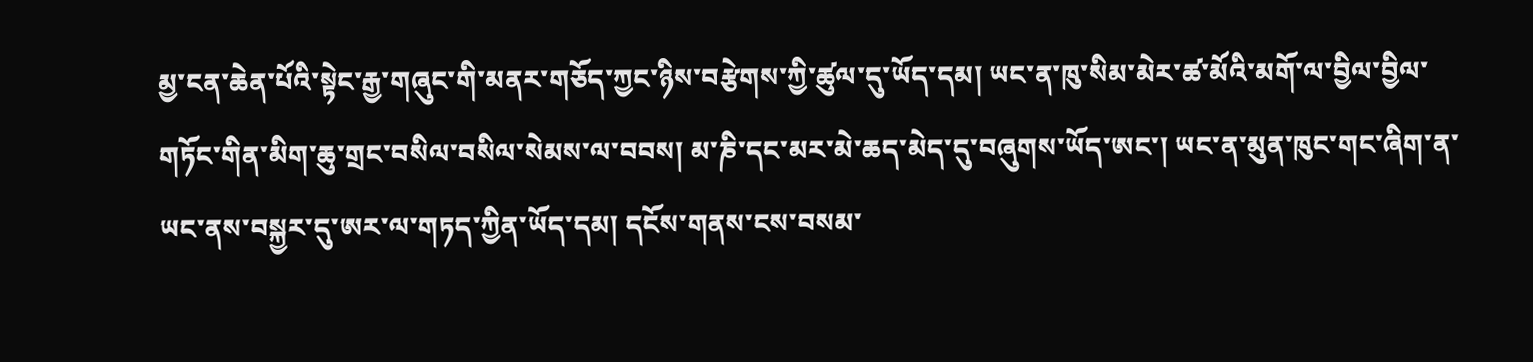མྱ་ངན་ཆེན་པོའི་སྟེང་རྒྱ་གཞུང་གི་མནར་གཅོད་ཀྱང་ཉིས་བརྩེགས་ཀྱི་ཚུལ་དུ་ཡོད་དམ། ཡང་ན་ཁུ་སིམ་མེར་ཚ་མོའི་མགོ་ལ་བྱིལ་བྱིལ་གཏོང་གིན་མིག་ཆུ་གྲང་བསིལ་བསིལ་སེམས་ལ་བབས། མ་ཎི་དང་མར་མེ་ཆད་མེད་དུ་བཞུགས་ཡོད་ཨང་། ཡང་ན་མུན་ཁུང་གང་ཞིག་ན་ཡང་ནས་བསྐྱར་དུ་ཨར་ལ་གཏད་ཀྱིན་ཡོད་དམ། དངོས་གནས་ངས་བསམ་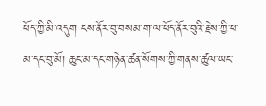ཕོད་ཀྱི་མི་འདུག ངས་ནོར་བུ་བསམ་ག་ལ་ཕོད་ནོར་བུའི་རྗེས་ཀྱི་ཕ་མ་དང་བུ་མོ། ཆུང་མ་དང་གཉེན་ཚན་སོགས་ཀྱི་གནས་ཚུལ་ཡང་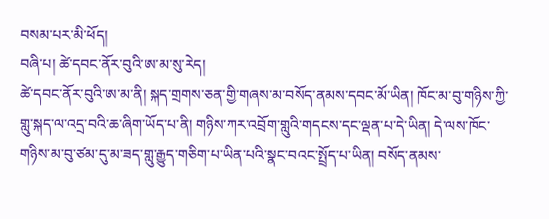བསམ་པར་མི་ཕོད།
བཞི་པ། ཚེ་དབང་ནོར་བུའི་ཨ་མ་སུ་རེད།
ཚེ་དབང་ནོར་བུའི་ཨ་མ་ནི། སྐད་གྲགས་ཅན་གྱི་གཞས་མ་བསོད་ནམས་དབང་མོ་ཡིན། ཁོང་མ་བུ་གཉིས་ཀྱི་གླུ་སྐད་ལ་འདྲ་བའི་ཆ་ཞིག་ཡོད་པ་ནི། གཉིས་ཀར་འབྲོག་གླུའི་གདངས་དང་ལྡན་པ་དེ་ཡིན། དེ་ལས་ཁོང་གཉིས་མ་བུ་ཙམ་དུ་མ་ཟད་གླུ་རྒྱུད་གཅིག་པ་ཡིན་པའི་སྣང་བའང་སྤྲོད་པ་ཡིན། བསོད་ནམས་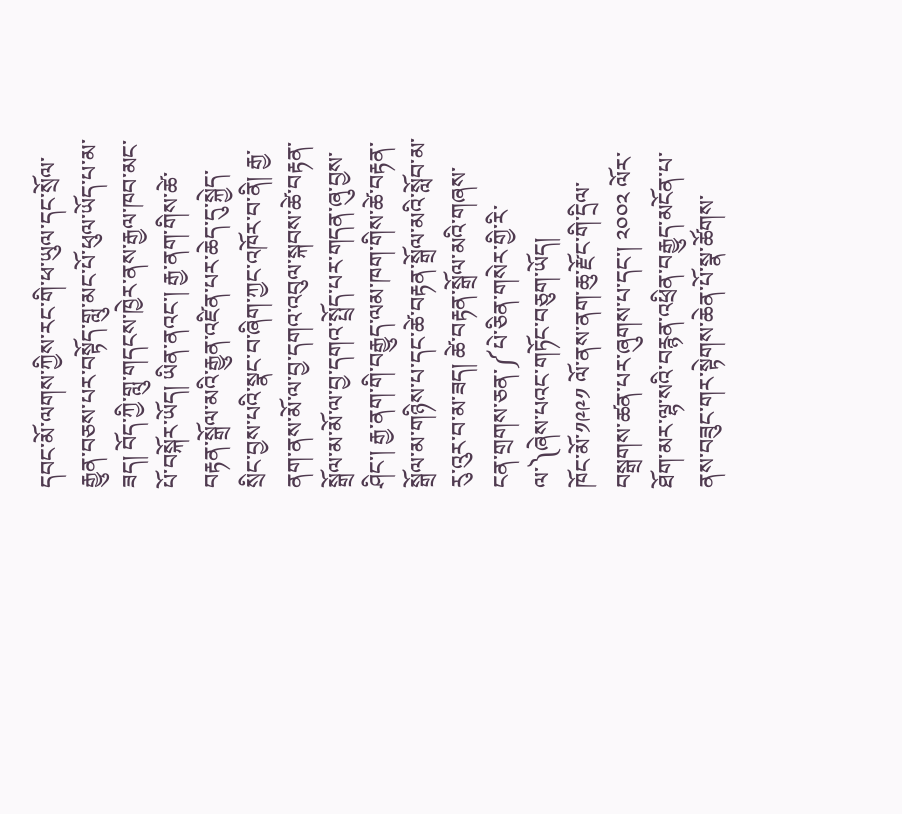དབང་མོ་ལགས་ཀྱིས་རང་གི་ཕ་ཡུལ་དང་སྲོལ་རྒྱུན་བཅས་པར་བསྟོད་གླུ་མང་པོ་ཕུལ་ཡོད་པ་མ་ཟད། བོད་ཀྱི་གླུ་གདངས་ཁྱེར་ནས་རྒྱལ་ཁབ་མང་པོ་བསྐོར་ཡོད། ཡིན་ནའང་། རྒྱ་ནག་གིས་ཚེ་བརྟན་སྒྲོལ་མའི་རྒྱུན་འཛིན་པར་ཆེད་དུ་སྐྱེད་སྲིང་བྱས་པའི་སྣང་བ་ཞིག་ཀྱང་འཁོར་བ་ནི། རྒྱ་ནག་ནས་མོ་ལ་བྱ་དགའ་འབུལ་སྐབས་ཚེ་བརྟན་སྒྲོལ་མ་མོ་ལ་བྱ་དགའ་སྤྲོད་པར་གདན་ཞུ་བྱས་ཤིང་། རྒྱ་ནག་གི་བརྒྱུད་ལམ་ཁག་གིས་ཚེ་བརྟན་སྒྲོལ་མ་གཉིས་པ་དང་ཚེ་བརྟན་སྒྲོལ་མའི་སློབ་མ་རུ་འུར་བ་མ་ཟད། ཚེ་བརྟན་སྒྲོལ་མའི་གཞས་ངན་གྲགས་ཅན་༼པེ་ཅིན་གསེར་གྱི་རི་ལ་༽ཞེས་པའང་གཏོང་བཅུག་ཡོད།
ཁོང་མོ་༡༩༩༡ ལོ་ནས་ནག་ཆུ་རྫོང་གི་དྲིལ་བསྒྲགས་ཚན་པར་ཞུགས་པ་དང་། ༢༠༠༢ ལོར་ཐོག་མར་ལྷ་སའི་བརྙན་འཕྲིན་བརྒྱུད་མངོན་པ་ནས་བཟུང་གར་སྟེགས་ཆེན་པོ་སྣ་ཚོགས་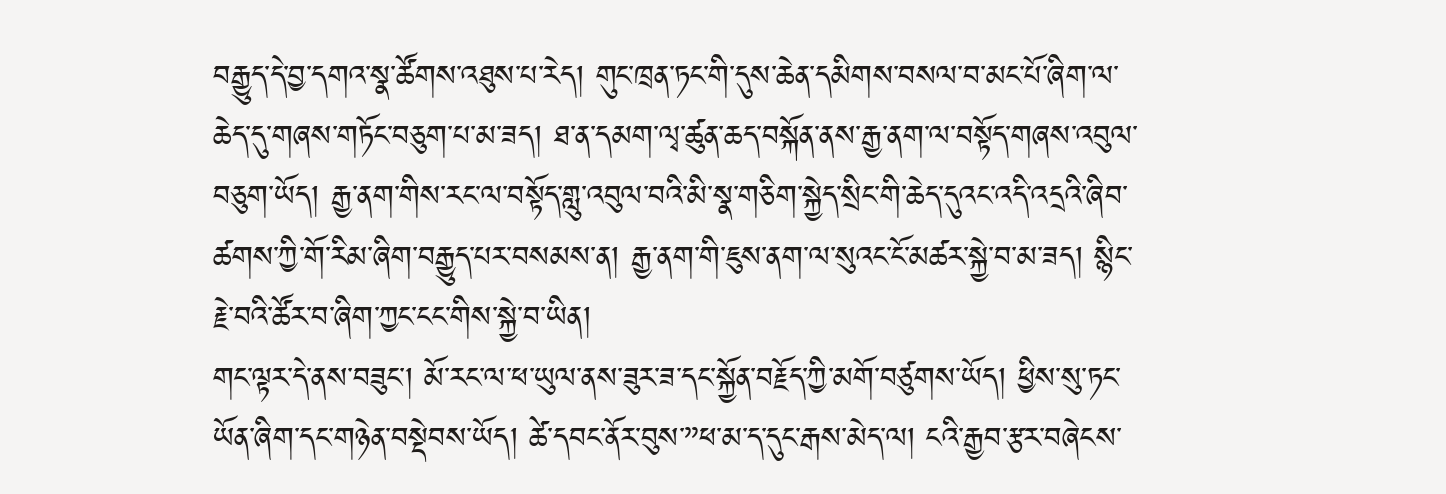བརྒྱུད་དེ་བྱ་དགའ་སྣ་ཚོགས་འཐུས་པ་རེད། གུང་ཁྲན་ཏང་གི་དུས་ཆེན་དམིགས་བསལ་བ་མང་པོ་ཞིག་ལ་ཆེད་དུ་གཞས་གཏོང་བཅུག་པ་མ་ཟད། ཐ་ན་དམག་ལྭ་ཚུན་ཆད་བསྐོན་ནས་རྒྱ་ནག་ལ་བསྟོད་གཞས་འབུལ་བཅུག་ཡོད། རྒྱ་ནག་གིས་རང་ལ་བསྟོད་གླུ་འབུལ་བའི་མི་སྣ་གཅིག་སྐྱེད་སྲིང་གི་ཆེད་དུའང་འདི་འདྲའི་ཞིབ་ཚགས་ཀྱི་གོ་རིམ་ཞིག་བརྒྱུད་པར་བསམས་ན། རྒྱ་ནག་གི་ཇུས་ནག་ལ་སུའང་ངོ་མཚར་སྐྱེ་བ་མ་ཟད། སྙིང་རྗེ་བའི་ཚོར་བ་ཞིག་ཀྱང་ངང་གིས་སྐྱེ་བ་ཡིན།
གང་ལྟར་དེ་ནས་བཟུང་། མོ་རང་ལ་ཕ་ཡུལ་ནས་ཟུར་ཟ་དང་སྐྱོན་བརྗོད་ཀྱི་མགོ་བཙུགས་ཡོད། ཕྱིས་སུ་ཏང་ཡོན་ཞིག་དང་གཉེན་བསྡེབས་ཡོད། ཚེ་དབང་ནོར་བུས་”ཕ་མ་ད་དུང་རྒས་མེད་ལ། ངའི་རྒྱབ་རྩར་བཞེངས་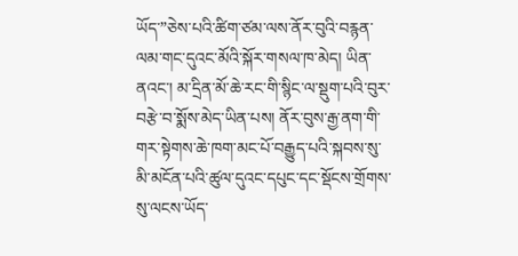ཡོད་”ཅེས་པའི་ཚིག་ཙམ་ལས་ནོར་བུའི་བརྙན་ལམ་གང་དུའང་མོའི་སྐོར་གསལ་ཁ་མེད། ཡིན་ནའང་། མ་དྲིན་མོ་ཆེ་རང་གི་སྙིང་ལ་སྡུག་པའི་བུར་བརྩེ་བ་སྨོས་མེད་ཡིན་པས། ནོར་བུས་རྒྱ་ནག་གི་གར་སྟེགས་ཆེ་ཁག་མང་པོ་བརྒྱུད་པའི་སྐབས་སུ་མི་མངོན་པའི་ཚུལ་དུའང་དཔུང་དང་སྡོངས་གྲོགས་སུ་ལངས་ཡོད་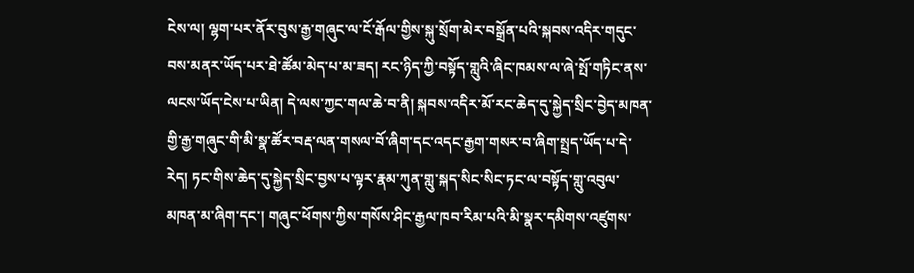ངེས་ལ། ལྷག་པར་ནོར་བུས་རྒྱ་གཞུང་ལ་ངོ་རྒོལ་གྱིས་སྐུ་སྲོག་མེར་བསྒྲོན་པའི་སྐབས་འདིར་གདུང་བས་མནར་ཡོད་པར་ཐེ་ཚོམ་མེད་པ་མ་ཟད། རང་ཉིད་ཀྱི་བསྟོད་གླུའི་ཞིང་ཁམས་ལ་ཞེ་སྤོ་གཏིང་ནས་ལངས་ཡོད་ངེས་པ་ཡིན། དེ་ལས་ཀྱང་གལ་ཆེ་བ་ནི། སྐབས་འདིར་མོ་རང་ཆེད་དུ་སྐྱེད་སྲིང་བྱེད་མཁན་གྱི་རྒྱ་གཞུང་གི་མི་སྣ་ཚོར་བརྡ་ལན་གསལ་བོ་ཞིག་དང་འདང་རྒྱག་གསར་བ་ཞིག་སྤྲད་ཡོད་པ་དེ་རེད། ཏང་གིས་ཆེད་དུ་སྐྱེད་སྲིང་བྱས་པ་ལྟར་རྣམ་ཀུན་གླུ་སྐད་སིང་སིང་ཏང་ལ་བསྟོད་གླུ་འབུལ་མཁན་མ་ཞིག་དང་། གཞུང་ཕོགས་ཀྱིས་གསོས་ཤིང་རྒྱལ་ཁབ་རིམ་པའི་མི་སྣར་དམིགས་འཛུགས་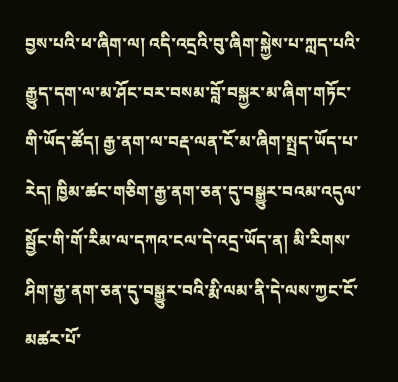བྱས་པའི་ཕ་ཞིག་ལ། འདི་འདྲའི་བུ་ཞིག་སྐྱེས་པ་ཀླད་པའི་རྒྱུད་དག་ལ་མ་ཤོང་བར་བསམ་བློ་བསྐྱར་མ་ཞིག་གཏོང་གི་ཡོད་ཚོད། རྒྱ་ནག་ལ་བརྡ་ལན་ངོ་མ་ཞིག་སྤྲད་ཡོད་པ་རེད། ཁྱིམ་ཚང་གཅིག་རྒྱ་ནག་ཅན་དུ་བསྒྱུར་བའམ་འདུལ་སྦྱོང་གི་གོ་རིམ་ལ་དཀའ་ངལ་དེ་འདྲ་ཡོད་ན། མི་རིགས་ཤིག་རྒྱ་ནག་ཅན་དུ་བསྒྱུར་བའི་རྨི་ལམ་ནི་དེ་ལས་ཀྱང་ངོ་མཚར་པོ་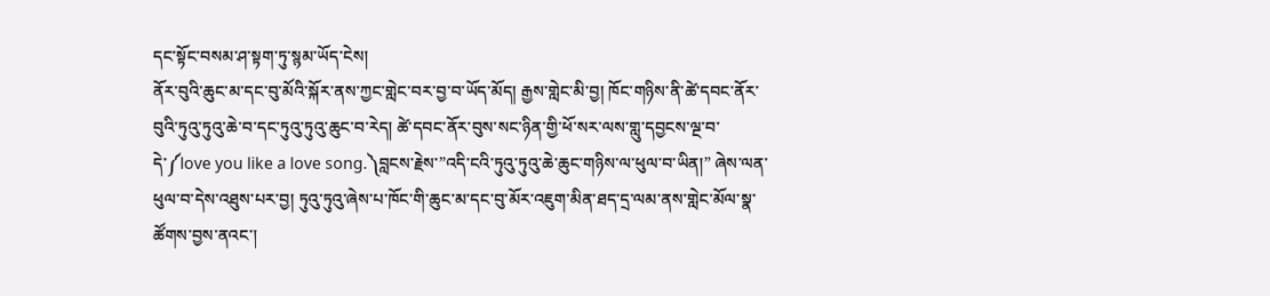དང་སྟོང་བསམ་ཤ་སྟག་ཏུ་སྙམ་ཡོད་ངེས།
ནོར་བུའི་ཆུང་མ་དང་བུ་མོའི་སྐོར་ནས་ཀྱང་གླེང་བར་བྱ་བ་ཡོད་མོད། རྒྱས་གླེང་མི་བྱ། ཁོང་གཉིས་ནི་ཚེ་དབང་ནོར་བུའི་ཏུའུ་ཏུའུ་ཆེ་བ་དང་ཏུའུ་ཏུའུ་ཆུང་བ་རེད། ཚེ་དབང་ནོར་བུས་སང་ཉིན་གྱི་ཕོ་སར་ལས་གླུ་དབྱངས་ལྔ་བ་དེ་༼love you like a love song.༽བླངས་རྗེས་”འདི་ངའི་ཏུའུ་ཏུའུ་ཆེ་ཆུང་གཉིས་ལ་ཕུལ་བ་ཡིན།” ཞེས་ལན་ཕུལ་བ་དེས་འཐུས་པར་བྱ། ཏུའུ་ཏུའུ་ཞེས་པ་ཁོང་གི་ཆུང་མ་དང་བུ་མོར་འཇུག་མིན་ཐད་དྲ་ལམ་ནས་གླེང་མོལ་སྣ་ཚོགས་བྱས་ནའང་།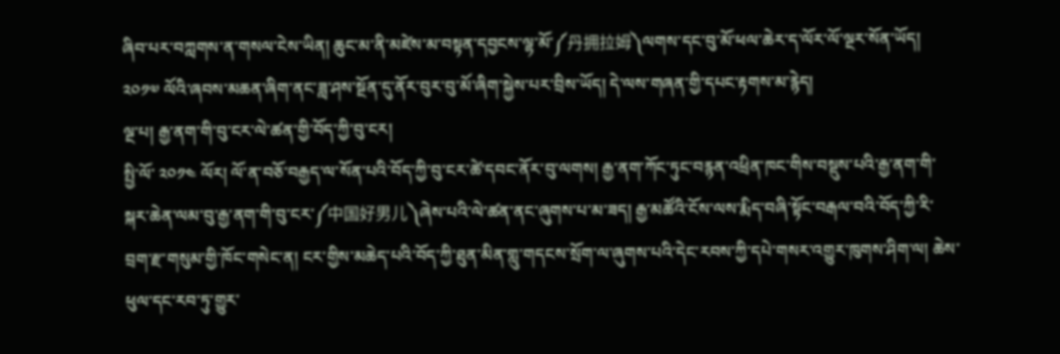ཞིབ་པར་བཀླགས་ན་གསལ་ངེས་ཡིན། ཆུང་མ་ནི་མཛེས་མ་བསྟན་དབྱངས་ལྷ་མོ་༼丹拥拉姆༽ལགས་དང་བུ་མོ་ཕལ་ཆེར་ད་ལོར་ལོ་ལྔར་སོན་ཡོད། ༢༠༡༧ ལོའི་ཞབས་མཆན་ཞིག་ནང་ཟླ་ཤས་སྔོན་དུ་ནོར་བུར་བུ་མོ་ཞིག་སྐྱེས་པར་བྲིས་ཡོད། དེ་ལས་གཞན་གྱི་དཔང་རྟགས་མ་རྙེད།
ལྔ་པ། རྒྱ་ནག་གི་བུ་ངར་ལེ་ཚན་གྱི་བོད་ཀྱི་བུ་ངར།
སྤྱི་ལོ་ ༢༠༡༤ ལོར། ལོ་ན་བཅོ་བརྒྱད་ལ་སོན་པའི་བོད་ཀྱི་བུ་ངར་ཚེ་དབང་ནོར་བུ་ལགས། རྒྱ་ནག་ཀོང་ཏུང་བརྙན་འཕྲིན་ཁང་གིས་བསྡུས་པའི་རྒྱ་ནག་གི་སྐར་ཆེན་ལམ་བུ་རྒྱ་ནག་གི་བུ་ངར་༼中国好男儿༽ཞེས་པའི་ལེ་ཚན་ནང་ཞུགས་པ་མ་ཟད། རྒྱ་མཚོའི་ངོས་ལས་རྨིད་བཞི་སྟོང་བརྒལ་བའི་བོད་ཀྱི་རི་བྲག་རྫ་གསུམ་གྱི་ཁོང་གསེང་ན། ངར་གྱིས་མཆེད་པའི་བོད་ཀྱི་ཐུན་མིན་གླུ་གདངས་སྲོག་ལ་ཞུགས་པའི་དེང་རབས་ཀྱི་དཔེ་གསར་འགྱུར་ཁུགས་ཤིག་ལ། ཆེས་ཕུལ་དང་རབ་ཏུ་གྱུར་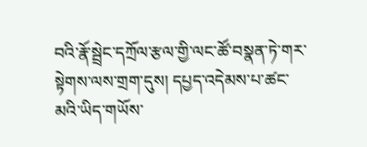བའི་རྣོ་སྦྲེང་དཀྲོལ་རྩལ་གྱི་ལང་ཚོ་བསྣན་ཏེ་གར་སྟེགས་ལས་གྲག་དུས། དཔྱད་འདེམས་པ་ཚང་མའི་ཡིད་གཡོས་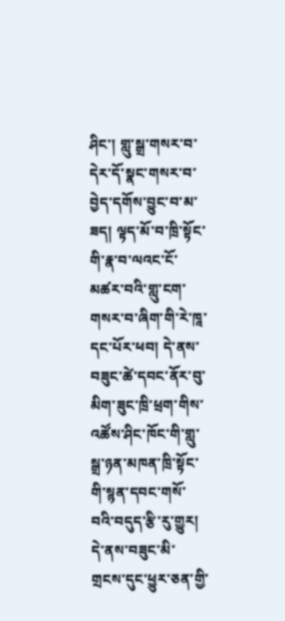ཤིང་། གླུ་སྒྲ་གསར་བ་དེར་དོ་སྣང་གསར་བ་བྱེད་དགོས་བྱུང་བ་མ་ཟད། ལྟད་མོ་བ་ཁྲི་སྟོང་གི་རྣ་བ་ལའང་ངོ་མཚར་བའི་གླུ་ངག་གསར་བ་ཞིག་གི་རེ་ཁཱ་དང་པོར་ཕབ། དེ་ནས་བཟུང་ཚེ་དབང་ནོར་བུ་མིག་ཟུང་ཁྲི་ཕྲག་གིས་འཚོས་ཤིང་ཁོང་གི་གླུ་སྒྲ་ཉན་མཁན་ཁྲི་སྟོང་གི་སྙན་དབང་གསོ་བའི་བདུད་རྩི་རུ་གྱུར། དེ་ནས་བཟུང་མི་གྲངས་དུང་ཕྱུར་ཅན་གྱི་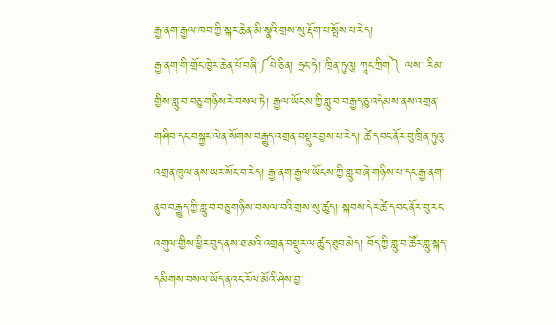རྒྱ་ནག་རྒྱལ་ཁབ་ཀྱི་སྐར་ཆེན་མི་སྣའི་གྲས་སུ་རྡོག་པ་སྤོས་པ་རེད།
རྒྱ་ནག་གི་གྲོང་ཁྱེར་ཆེན་པོ་བཞི་༼པེ་ཅིན། ཧྲང་ཧེ། ཁྲིན་ཏུའུ། ཀཱང་ཀྲིག༽ ལས་ རིམ་གྱིས་གླུ་བ་བཅུ་གཉིས་རེ་བསལ་ཏེ། རྒྱལ་ཡོངས་ཀྱི་གླུ་བ་བརྒྱད་ཅུ་འདེམས་ནས་འགྲན་གཤིབ་དང་བསྐྱར་ལེན་སོགས་བརྒྱུད་འགྲན་བསྡུར་བྱས་པ་རེད། ཚེ་དབང་ནོར་བུ་ཁྲིན་ཏུའུ་འགྲན་ཁུལ་ནས་ཡར་སོང་བ་རེད། རྒྱ་ནག་རྒྱལ་ཡོངས་ཀྱི་གླུ་བ་ཞེ་གཉིས་པ་དང་རྒྱ་ནག་ནུབ་བརྒྱུད་ཀྱི་གླུ་བ་བཅུ་གཉིས་བསལ་བའི་གྲས་སུ་ཚུད། སྐབས་དེར་ཚེ་དབང་ནོར་བུ་རང་འགུལ་གྱིས་ཕྱིར་བུད་ནས་ཐ་མའི་འགྲན་བསྡུར་ལ་ཚུད་ཐུབ་མེད། བོད་ཀྱི་གླུ་བ་ཚོར་གླུ་སྐད་དམིགས་བསལ་ཡོད་ནའང་རོལ་མོའི་ཤེས་བྱ་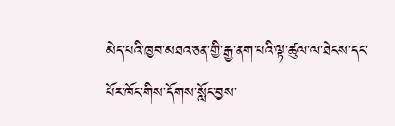མེད་པའི་ཁྱབ་མཐའ་ཅན་གྱི་རྒྱ་ནག་པའི་ལྟ་ཚུལ་ལ་ཐེངས་དང་པོར་ཁོང་གིས་དོགས་སློང་བྱས་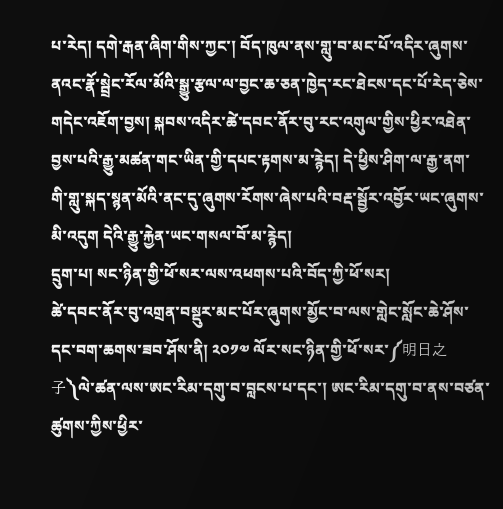པ་རེད། དགེ་རྒན་ཞིག་གིས་ཀྱང་། བོད་ཁུལ་ནས་གླུ་བ་མང་པོ་འདིར་ཞུགས་ནའང་རྣོ་སྦྲེང་རོལ་མོའི་སྒྱུ་རྩལ་ལ་བྱང་ཆ་ཅན་ཁྱེད་རང་ཐེངས་དང་པོ་རེད་ཅེས་གདེང་འཇོག་བྱས། སྐབས་འདིར་ཚེ་དབང་ནོར་བུ་རང་འགུལ་གྱིས་ཕྱིར་འཐེན་བྱས་པའི་རྒྱུ་མཚན་གང་ཡིན་གྱི་དཔང་རྟགས་མ་རྙེད། དེ་ཕྱིས་ཤིག་ལ་རྒྱ་ནག་གི་གླུ་སྐད་སྙན་མོའི་ནང་དུ་ཞུགས་རོགས་ཞེས་པའི་བརྡ་སྦྱོར་འབྱོར་ཡང་ཞུགས་མི་འདུག དེའི་རྒྱུ་རྐྱེན་ཡང་གསལ་བོ་མ་རྙེད།
དྲུག་པ། སང་ཉིན་གྱི་ཕོ་སར་ལས་འཕགས་པའི་བོད་ཀྱི་ཕོ་སར།
ཚེ་དབང་ནོར་བུ་འགྲན་བསྡུར་མང་པོར་ཞུགས་མྱོང་བ་ལས་གླེང་སློང་ཆེ་ཤོས་དང་བག་ཆགས་ཟབ་ཤོས་ནི། ༢༠༡༧ ལོར་སང་ཉིན་གྱི་ཕོ་སར་༼明日之子༽ལེ་ཚན་ལས་ཨང་རིམ་དགུ་བ་བླངས་པ་དང་། ཨང་རིམ་དགུ་བ་ནས་བཙན་ཚུགས་ཀྱིས་ཕྱིར་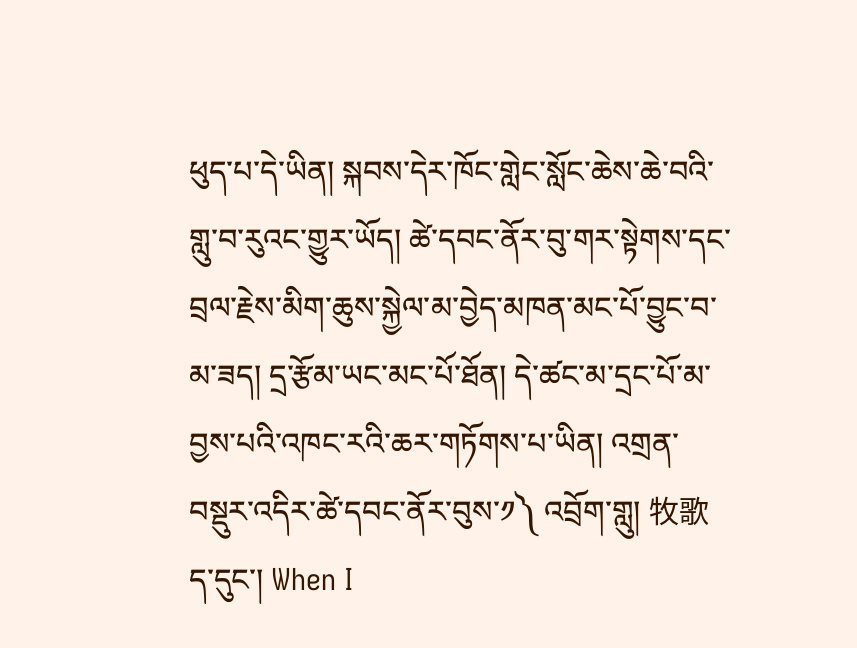ཕུད་པ་དེ་ཡིན། སྐབས་དེར་ཁོང་གླེང་སློང་ཆེས་ཆེ་བའི་གླུ་བ་རུའང་གྱུར་ཡོད། ཚེ་དབང་ནོར་བུ་གར་སྟེགས་དང་བྲལ་རྗེས་མིག་ཆུས་སྐྱེལ་མ་བྱེད་མཁན་མང་པོ་བྱུང་བ་མ་ཟད། དྲ་རྩོམ་ཡང་མང་པོ་ཐོན། དེ་ཚང་མ་དྲང་པོ་མ་བྱས་པའི་འཁང་རའི་ཆར་གཏོགས་པ་ཡིན། འགྲན་བསྡུར་འདིར་ཚེ་དབང་ནོར་བུས་༡༽ འབྲོག་གླུ། 牧歌 ད་དུང་། When I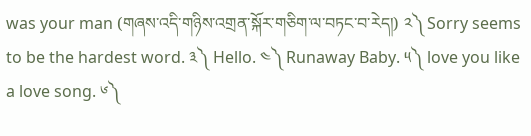was your man (གཞས་འདི་གཉིས་འགྲན་སྐོར་གཅིག་ལ་བཏང་བ་རེད།) ༢༽ Sorry seems to be the hardest word. ༣༽ Hello. ༤༽ Runaway Baby. ༥༽ love you like a love song. ༦༽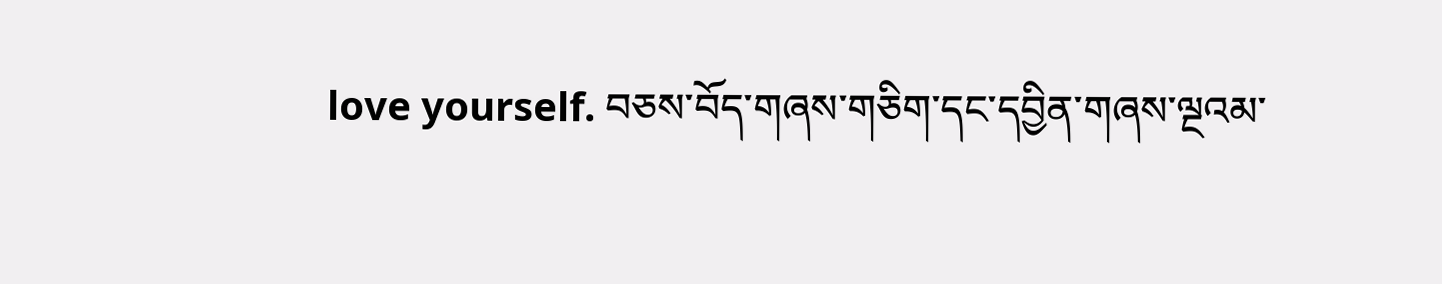love yourself. བཅས་བོད་གཞས་གཅིག་དང་དབྱིན་གཞས་ལྔའམ་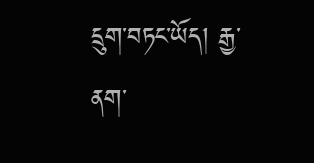དྲུག་བཏང་ཡོད། རྒྱ་ནག་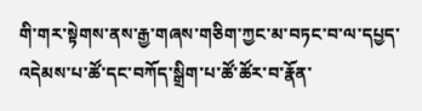གི་གར་སྟེགས་ནས་རྒྱ་གཞས་གཅིག་ཀྱང་མ་བཏང་བ་ལ་དཔྱད་འདེམས་པ་ཚོ་དང་བཀོད་སྒྲིག་པ་ཚོ་ཚོར་བ་རྣོན་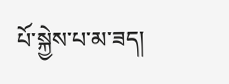པོ་སྐྱེས་པ་མ་ཟད།